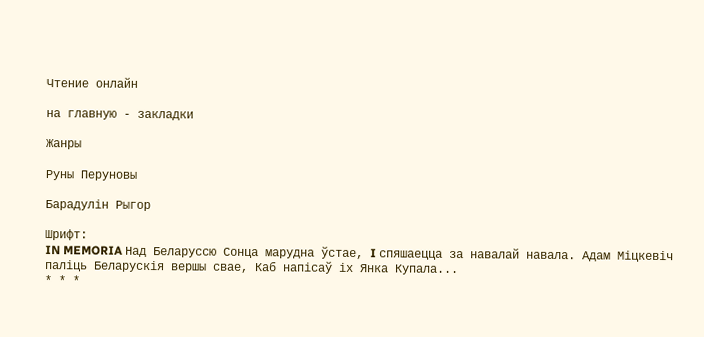Чтение онлайн

на главную - закладки

Жанры

Руны Перуновы

Барадулін Рыгор

Шрифт:
IN MEMORIA Над Беларуссю Сонца марудна ўстае, I спяшаецца за навалай навала. Адам Міцкевіч паліць Беларускія вершы свае, Каб напісаў іх Янка Купала...
* * *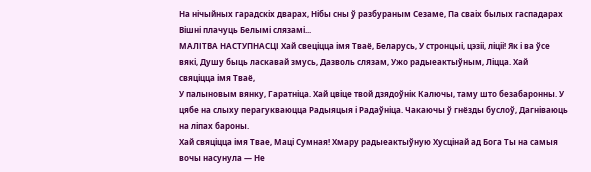На нічыйных гарадскіх дварах, Нібы сны ў разбураным Сезаме, Па сваіх былых гаспадарах Вішні плачуць Белымі слязамі...
МАЛІТВА НАСТУПНАСЦІ Хай свеціцца імя Тваё, Беларусь, У стронцыі, цэзіі, ліціі! Як і ва ўсе вякі, Душу быць ласкавай змусь, Дазволь слязам, Ужо радыеактыўным, Ліцца. Хай
свяціцца імя Тваё,
У палыновым вянку, Гаратніца. Хай цвіце твой дзядоўнік Калючы, таму што безабаронны. У цябе на слыху перагукваюцца Радыяцыя і Радаўніца. Чакаючы ў гнёзды буслоў, Дагніваюць на ліпах бароны.
Хай свяціцца імя Твае, Маці Сумная! Хмару радыеактыўную Хусцінай ад Бога Ты на самыя вочы насунула — Не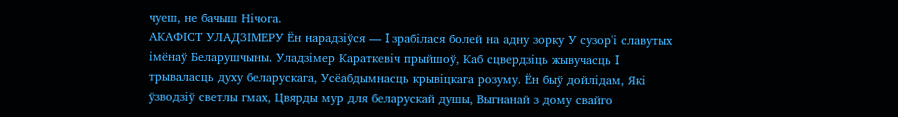чуеш, не бачыш Нічога.
АКАФІСТ УЛАДЗІМЕРУ Ён нарадзіўся — I зрабілася болей на адну зорку У сузор'і славутых імёнаў Беларушчыны. Уладзімер Караткевіч прыйшоў, Каб сцвердзіць жывучасць I трываласць духу беларускага, Усёабдымнасць крывіцкага розуму. Ён быў дойлідам, Які ўзводзіў светлы гмах, Цвярды мур для беларускай душы, Выгнанай з дому свайго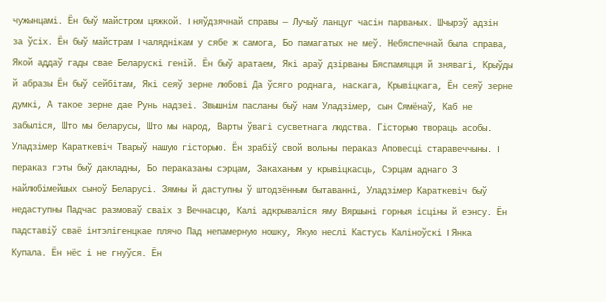чужынцамі. Ён быў майстром цяжкой. I няўдзячнай справы — Лучыў ланцуг часін парваных. Шчырэў адзін за ўсіх. Ён быў майстрам I чаляднікам у сябе ж самога, Бо памагатых не меў. Небяспечнай была справа, Якой аддаў гады свае Беларускі геній. Ён быў аратаем, Які араў дзірваны Бяспамяцця й знявагі, Крыўды й абразы Ён быў сейбітам, Які сеяў зерне любові Да ўсяго роднага, наскага, Крывіцкага, Ён сеяў зерне думкі, А такое зерне дае Рунь надзеі. Звышнім пасланы быў нам Уладзімер, сын Сямёнаў, Каб не забыліся, Што мы беларусы, Што мы народ, Варты ўвагі сусветнага людства. Гісторыю твораць асобы. Уладзімер Караткевіч Тварыў нашую гісторыю. Ён зрабіў свой вольны пераказ Аповесці старавеччыны. I пераказ гэты быў дакладны, Бо пераказаны сэрцам, Закаханым у крывіцкасць, Сэрцам аднаго З найлюбімейшых сыноў Беларусі. Зямны й даступны ў штодзённым бытаванні, Уладзімер Караткевіч быў недаступны Падчас размоваў сваіх з Вечнасцю, Калі адкрываліся яму Вяршыні горныя ісціны й еэнсу. Ён падставіў сваё інтэлігенцкае плячо Пад непамерную ношку, Якую неслі Кастусь Каліноўскі I Янка Купала. Ён нёс і не гнуўся. Ён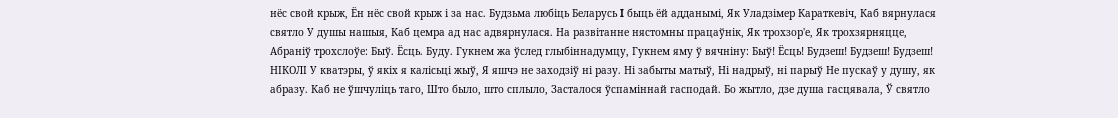нёс свой крыж, Ён нёс свой крыж і за нас. Будзьма любіць Беларусь I быць ёй адданымі, Як Уладзімер Караткевіч, Каб вярнулася святло У душы нашыя, Каб цемра ад нас адвярнулася. На развітанне нястомны працаўнік, Як трохзор'е, Як трохзярняцце, Абраніў трохслоўе: Быў. Ёсць. Буду. Гукнем жа ўслед глыбіннадумцу, Гукнем яму ў вячніну: Быў! Ёсць! Будзеш! Будзеш! Будзеш!
НІКОЛІ У кватэры, ў якіх я калісьці жыў, Я яшчэ не заходзіў ні разу. Ні забыты матыў, Ні надрыў, ні парыў Не пускаў у душу, як абразу. Каб не ўшчуліць таго, Што было, што сплыло, Засталося ўспаміннай гасподай. Бо жытло, дзе душа гасцявала, Ў святло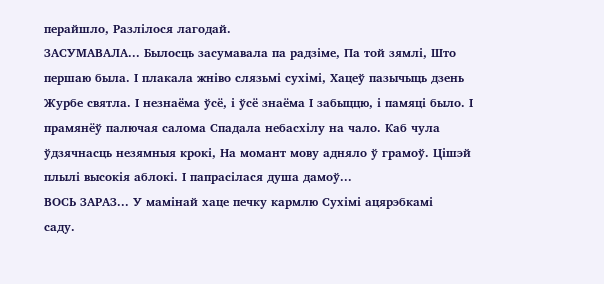перайшло, Разлілося лагодай.
ЗАСУМАВАЛА... Былосць засумавала па радзіме, Па той зямлі, Што першаю была. І плакала жніво слязьмі сухімі, Хацеў пазычыць дзень Журбе святла. І незнаёма ўсё, і ўсё знаёма І забыццю, і памяці было. І прамянёў палючая салома Спадала небасхілу на чало. Каб чула ўдзячнасць незямныя крокі, На момант мову адняло ў грамоў. Цішэй плылі высокія аблокі. І папрасілася душа дамоў...
ВОСЬ ЗАРАЗ... У мамінай хаце печку кармлю Сухімі ацярэбкамі
саду.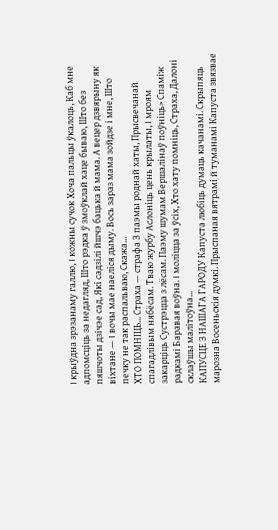I крыўдна зрэзанаму галлю, I кожны сучок Хоча пальцы ўкалоць, Каб мне адпомсціць за недагляд, Што рэдка ў змоўклай хаце бываю, Што без пяшчоты дзічэе сад, Які садзілі йшчэ бацька й мама. А вецер дзвярыну як віхтане — I вочы мае наеліся дыму. Вось зараз мама зойдзе і мне, Што печку не так распальваю, Скажа...
ХТО ПОМНІЦЬ... Страха — страфа З паэмы роднай хаты, Прысвечанай спагадлівым нябёсам. Тваю журбу Аслоніць цень крылаты, I мроям закарціць Сустрэцца з лёсам. Паэму шумам Вершалінаў поўніць> Спаміж радкамі Баравая воўна. I моліцца за ўсіх, Хто хату помніць, Страха, Далоні склаўшы малітоўна...
КАПУСЦЕ З НАШАГА ГАРОДУ Капуста любіць думаць качанамі. Скрыпяць марозна Восеньскія думкі. Прыспаная вятрамі й туманамі Капуста звязвае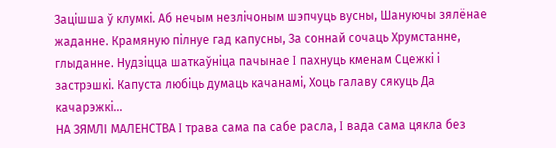Зацішша ў клумкі. Аб нечым незлічоным шэпчуць вусны, Шануючы зялёнае жаданне. Крамяную пілнуе гад капусны, За соннай сочаць Хрумстанне, глыданне. Нудзіцца шаткаўніца пачынае I пахнуць кменам Сцежкі і застрэшкі. Капуста любіць думаць качанамі, Хоць галаву сякуць Да качарэжкі...
НА ЗЯМЛІ МАЛЕНСТВА I трава сама па сабе расла, I вада сама цякла без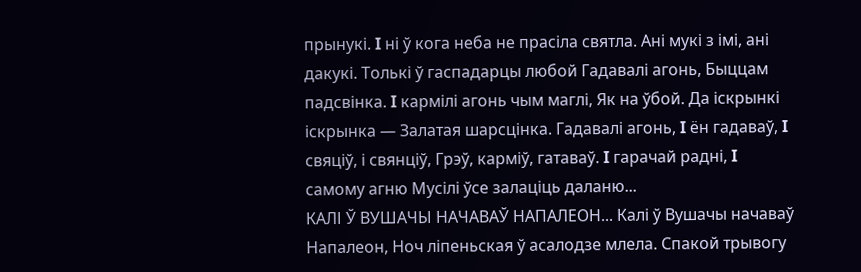прынукі. I ні ў кога неба не прасіла святла. Ані мукі з імі, ані дакукі. Толькі ў гаспадарцы любой Гадавалі агонь, Быццам падсвінка. I кармілі агонь чым маглі, Як на ўбой. Да іскрынкі іскрынка — Залатая шарсцінка. Гадавалі агонь, I ён гадаваў, I свяціў, і свянціў, Грэў, карміў, гатаваў. I гарачай радні, I самому агню Мусілі ўсе залаціць даланю...
КАЛІ Ў ВУШАЧЫ НАЧАВАЎ НАПАЛЕОН... Калі ў Вушачы начаваў Напалеон, Ноч ліпеньская ў асалодзе млела. Спакой трывогу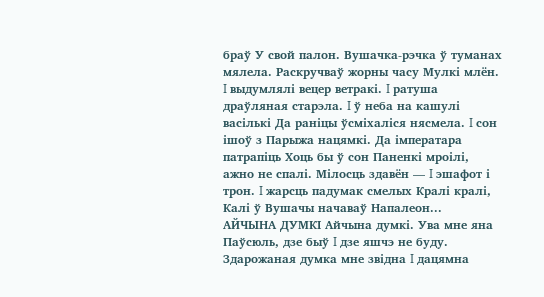браў У свой палон. Вушачка-рэчка ў туманах мялела. Раскручваў жорны часу Мулкі млён. I выдумлялі вецер ветракі. I ратуша драўляная старэла. I ў неба на кашулі васількі Да раніцы ўсміхаліся нясмела. I сон ішоў з Парыжа нацямкі. Да імператара патрапіць Хоць бы ў сон Паненкі мроілі, ажно не спалі. Мілосць здавён — I эшафот і трон. I жарсць падумак смелых Кралі кралі, Калі ў Вушачы начаваў Напалеон...
АЙЧЫНА ДУМКІ Айчына думкі. Ува мне яна Паўсюль, дзе быў I дзе яшчэ не буду. Здарожаная думка мне звідна I дацямна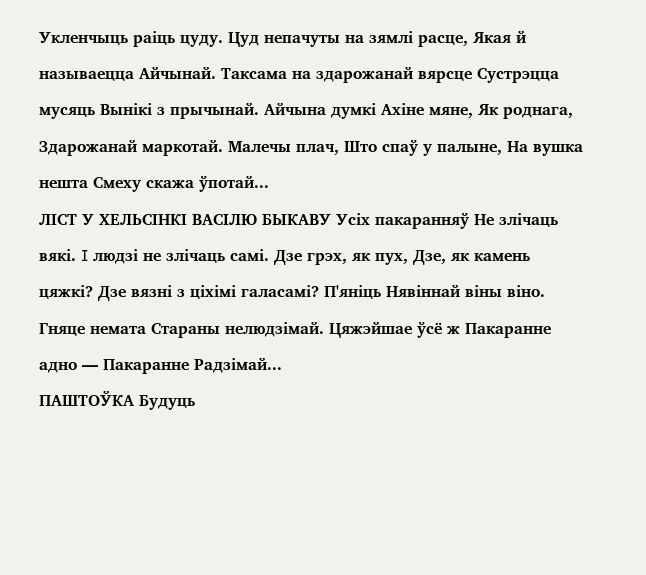Укленчыць раіць цуду. Цуд непачуты на зямлі расце, Якая й называецца Айчынай. Таксама на здарожанай вярсце Сустрэцца мусяць Вынікі з прычынай. Айчына думкі Ахіне мяне, Як роднага, Здарожанай маркотай. Малечы плач, Што спаў у палыне, На вушка нешта Смеху скажа ўпотай...
ЛІСТ У ХЕЛЬСІНКІ ВАСІЛЮ БЫКАВУ Усіх пакаранняў Не злічаць вякі. I людзі не злічаць самі. Дзе грэх, як пух, Дзе, як камень цяжкі? Дзе вязні з ціхімі галасамі? П'яніць Нявіннай віны віно. Гняце немата Стараны нелюдзімай. Цяжэйшае ўсё ж Пакаранне адно — Пакаранне Радзімай...
ПАШТОЎКА Будуць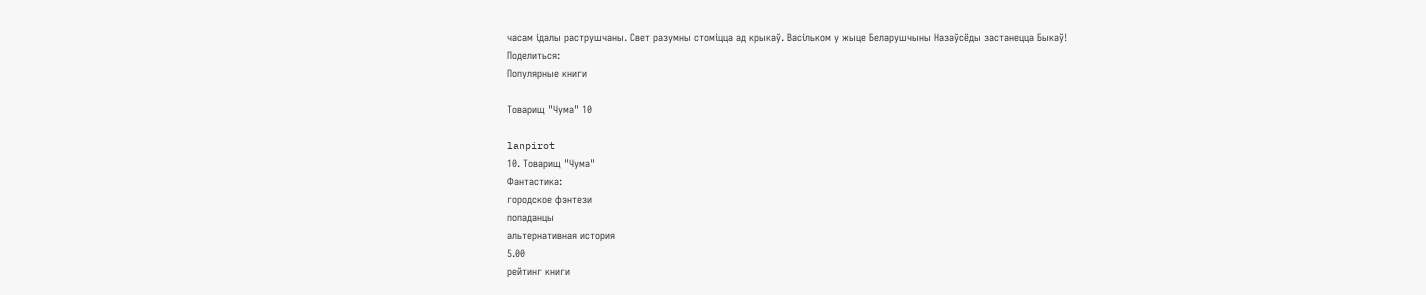часам ідалы раструшчаны. Свет разумны стоміцца ад крыкаў. Васільком у жыце Беларушчыны Назаўсёды застанецца Быкаў!
Поделиться:
Популярные книги

Товарищ "Чума" 10

lanpirot
10. Товарищ "Чума"
Фантастика:
городское фэнтези
попаданцы
альтернативная история
5.00
рейтинг книги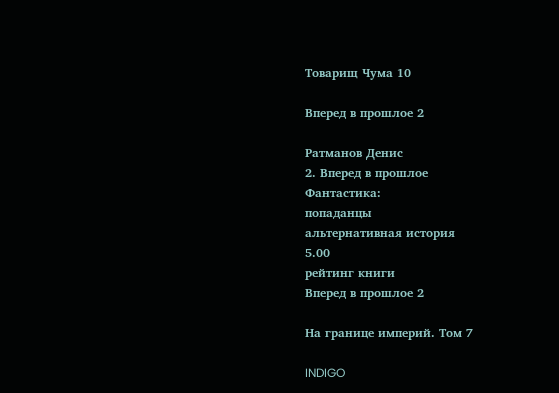Товарищ Чума 10

Вперед в прошлое 2

Ратманов Денис
2. Вперед в прошлое
Фантастика:
попаданцы
альтернативная история
5.00
рейтинг книги
Вперед в прошлое 2

На границе империй. Том 7

INDIGO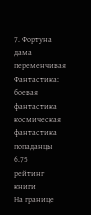7. Фортуна дама переменчивая
Фантастика:
боевая фантастика
космическая фантастика
попаданцы
6.75
рейтинг книги
На границе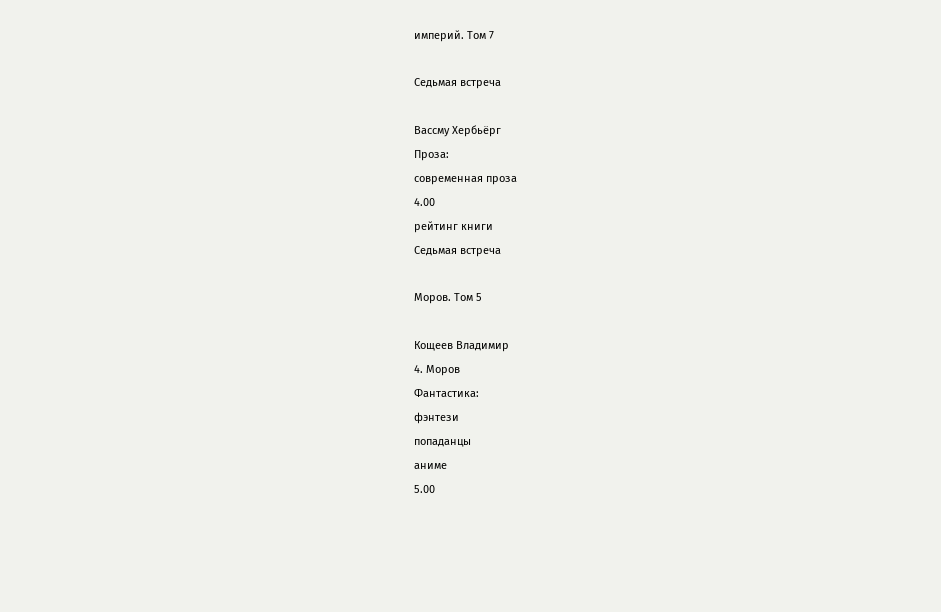империй. Том 7

Седьмая встреча

Вассму Хербьёрг
Проза:
современная проза
4.00
рейтинг книги
Седьмая встреча

Моров. Том 5

Кощеев Владимир
4. Моров
Фантастика:
фэнтези
попаданцы
аниме
5.00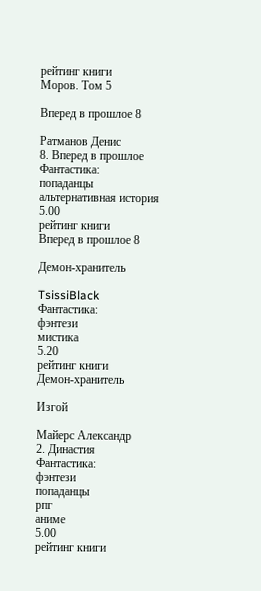рейтинг книги
Моров. Том 5

Вперед в прошлое 8

Ратманов Денис
8. Вперед в прошлое
Фантастика:
попаданцы
альтернативная история
5.00
рейтинг книги
Вперед в прошлое 8

Демон-хранитель

TsissiBlack
Фантастика:
фэнтези
мистика
5.20
рейтинг книги
Демон-хранитель

Изгой

Майерс Александр
2. Династия
Фантастика:
фэнтези
попаданцы
рпг
аниме
5.00
рейтинг книги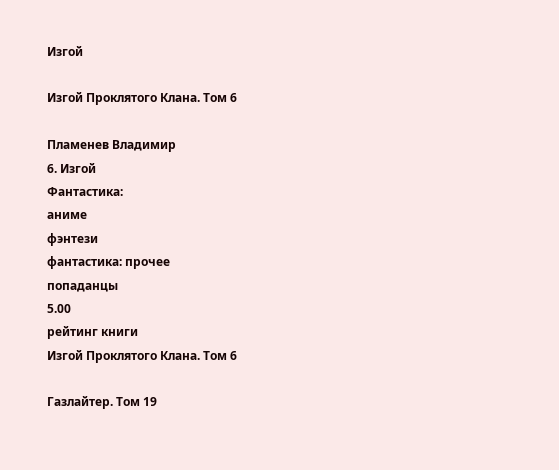Изгой

Изгой Проклятого Клана. Том 6

Пламенев Владимир
6. Изгой
Фантастика:
аниме
фэнтези
фантастика: прочее
попаданцы
5.00
рейтинг книги
Изгой Проклятого Клана. Том 6

Газлайтер. Том 19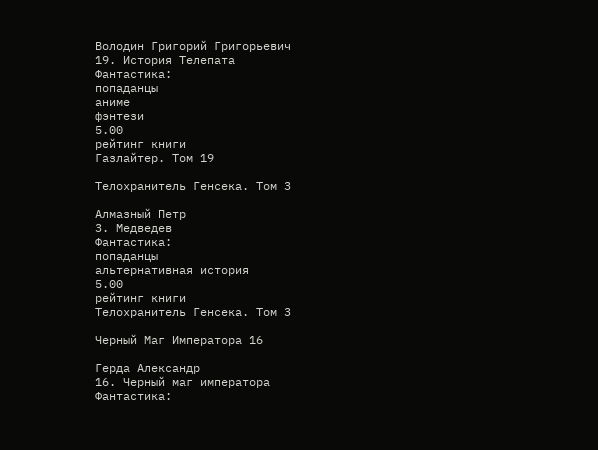Володин Григорий Григорьевич
19. История Телепата
Фантастика:
попаданцы
аниме
фэнтези
5.00
рейтинг книги
Газлайтер. Том 19

Телохранитель Генсека. Том 3

Алмазный Петр
3. Медведев
Фантастика:
попаданцы
альтернативная история
5.00
рейтинг книги
Телохранитель Генсека. Том 3

Черный Маг Императора 16

Герда Александр
16. Черный маг императора
Фантастика: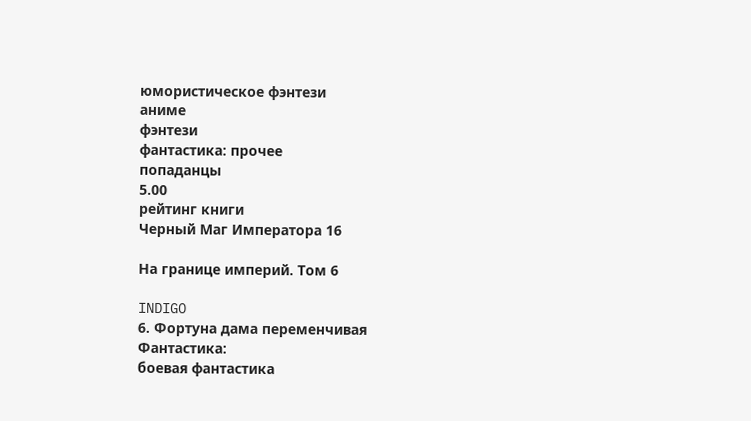юмористическое фэнтези
аниме
фэнтези
фантастика: прочее
попаданцы
5.00
рейтинг книги
Черный Маг Императора 16

На границе империй. Том 6

INDIGO
6. Фортуна дама переменчивая
Фантастика:
боевая фантастика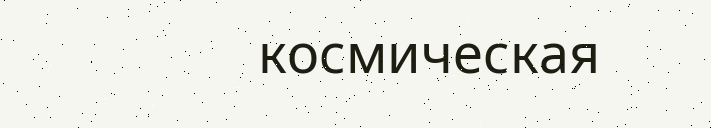космическая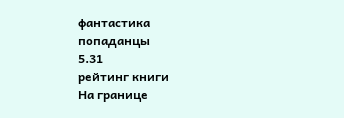фантастика
попаданцы
5.31
рейтинг книги
На границе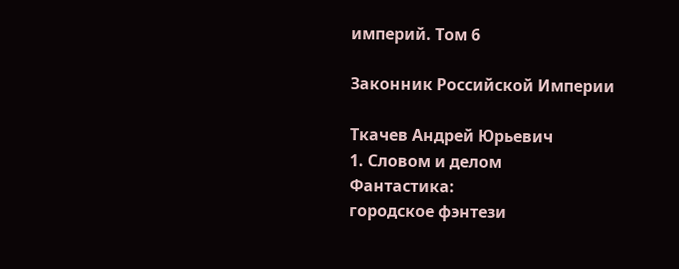империй. Том 6

Законник Российской Империи

Ткачев Андрей Юрьевич
1. Словом и делом
Фантастика:
городское фэнтези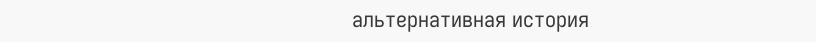альтернативная история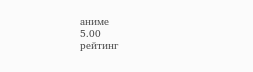аниме
5.00
рейтинг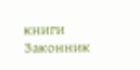книги
Законник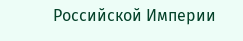Российской Империи